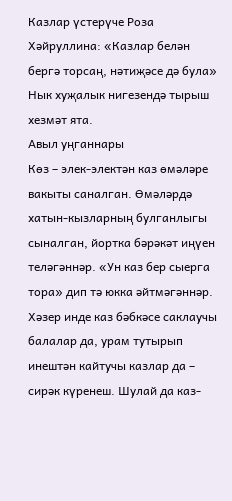Казлар үстерүче Роза Хәйруллина: «Казлар белән бергә торсаң, нәтиҗәсе дә була»
Нык хуҗалык нигезендә тырыш хезмәт ята.
Авыл уңганнары
Көз – элек-электән каз өмәләре вакыты саналган. Өмәләрдә хатын-кызларның булганлыгы сыналган, йортка бәрәкәт иңүен теләгәннәр. «Ун каз бер сыерга тора» дип тә юкка әйтмәгәннәр. Хәзер инде каз бәбкәсе саклаучы балалар да, урам тутырып инештән кайтучы казлар да – сирәк күренеш. Шулай да каз-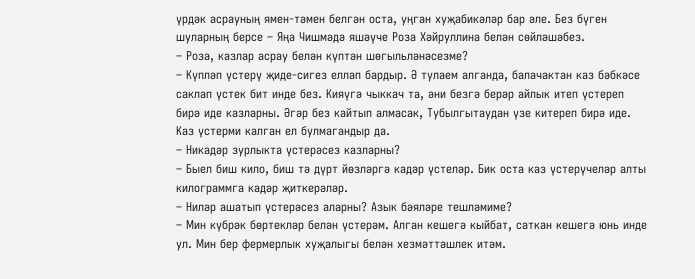үрдәк асрауның ямен-тәмен белгән оста, уңган хуҗабикәләр бар әле. Без бүген шуларның берсе – Яңа Чишмәдә яшәүче Роза Хәйруллина белән сөйләшәбез.
– Роза, казлар асрау белән күптән шөгыльләнәсезме?
– Күпләп үстерү җиде-сигез еллап бардыр. Ә тулаем алганда, балачактан каз бәбкәсе саклап үстек бит инде без. Кияүгә чыккач та, әни безгә берәр айлык итеп үстереп бирә иде казларны. Әгәр без кайтып алмасак, Тубылгытаудан үзе китереп бирә иде. Каз үстерми калган ел булмагандыр да.
– Никадәр зурлыкта үстерәсез казларны?
– Быел биш кило, биш тә дүрт йөзләргә кадәр үстеләр. Бик оста каз үстерүчеләр алты килограммга кадәр җиткерәләр.
– Ниләр ашатып үстерәсез аларны? Азык бәяләре тешләмиме?
– Мин күбрәк бөртекләр белән үстерәм. Алган кешегә кыйбат, саткан кешегә юнь инде ул. Мин бер фермерлык хуҗалыгы белән хезмәттәшлек итәм.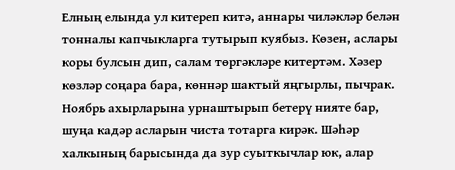Елның елында ул китереп китә, аннары чиләкләр белән тонналы капчыкларга тутырып куябыз. Көзен, аслары коры булсын дип, салам төргәкләре китертәм. Хәзер көзләр соңара бара, көннәр шактый яңгырлы, пычрак. Ноябрь ахырларына урнаштырып бетерү нияте бар, шуңа кадәр асларын чиста тотарга кирәк. Шәһәр халкының барысында да зур суыткычлар юк, алар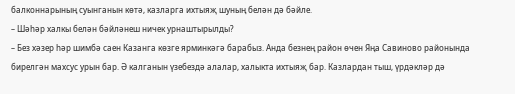балконнарының суынганын көтә, казларга ихтыяҗ шуның белән дә бәйле.
– Шәһәр халкы белән бәйләнеш ничек урнаштырылды?
– Без хәзер һәр шимбә саен Казанга көзге ярминкәгә барабыз. Анда безнең район өчен Яңа Савиново районында бирелгән махсус урын бар. Ә калганын үзебездә алалар, халыкта ихтыяҗ бар. Казлардан тыш, үрдәкләр дә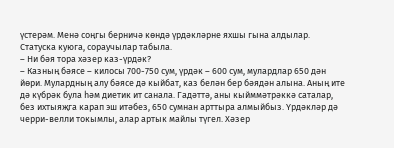үстерәм. Менә соңгы берничә көндә үрдәкләрне яхшы гына алдылар. Статуска куюга, сораучылар табыла.
– Ни бәя тора хәзер каз-үрдәк?
– Казның бәясе – килосы 700-750 сум, үрдәк – 600 сум, мулардлар 650 дән йөри. Мулардның алу бәясе дә кыйбат, каз белән бер бәядән алына. Аның ите дә күбрәк була һәм диетик ит санала. Гадәттә, аны кыйммәтрәккә саталар, без ихтыяҗга карап эш итәбез, 650 сумнан арттыра алмыйбыз. Үрдәкләр дә черри-велли токымлы, алар артык майлы түгел. Хәзер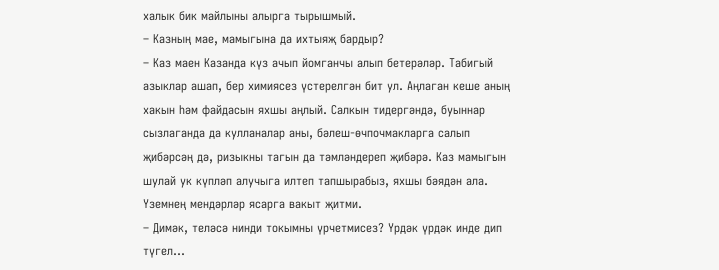халык бик майлыны алырга тырышмый.
– Казның мае, мамыгына да ихтыяҗ бардыр?
– Каз маен Казанда күз ачып йомганчы алып бетерәләр. Табигый азыклар ашап, бер химиясез үстерелгән бит ул. Аңлаган кеше аның хакын һәм файдасын яхшы аңлый. Салкын тидергәндә, буыннар сызлаганда да кулланалар аны, бәлеш-өчпочмакларга салып җибәрсәң дә, ризыкны тагын да тәмләндереп җибәрә. Каз мамыгын шулай ук күпләп алучыга илтеп тапшырабыз, яхшы бәядән ала. Үземнең мендәрләр ясарга вакыт җитми.
– Димәк, теләсә нинди токымны үрчетмисез? Үрдәк үрдәк инде дип түгел...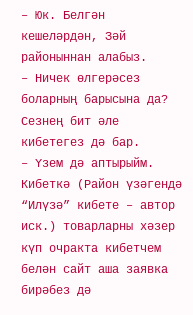– Юк. Белгән кешеләрдән, Зәй районыннан алабыз.
– Ничек өлгерәсез боларның барысына да? Сезнең бит әле кибетегез дә бар.
– Үзем дә аптырыйм. Кибеткә (Район үзәгендә “Илүзә” кибете – автор иск.) товарларны хәзер күп очракта кибетчем белән сайт аша заявка бирәбез дә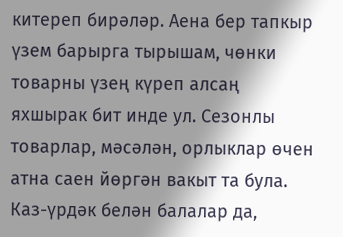китереп бирәләр. Аена бер тапкыр үзем барырга тырышам, чөнки товарны үзең күреп алсаң яхшырак бит инде ул. Сезонлы товарлар, мәсәлән, орлыклар өчен атна саен йөргән вакыт та була. Каз-үрдәк белән балалар да,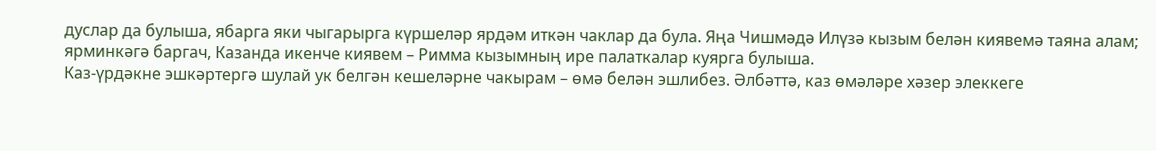дуслар да булыша, ябарга яки чыгарырга күршеләр ярдәм иткән чаклар да була. Яңа Чишмәдә Илүзә кызым белән киявемә таяна алам; ярминкәгә баргач, Казанда икенче киявем – Римма кызымның ире палаткалар куярга булыша.
Каз-үрдәкне эшкәртергә шулай ук белгән кешеләрне чакырам – өмә белән эшлибез. Әлбәттә, каз өмәләре хәзер элеккеге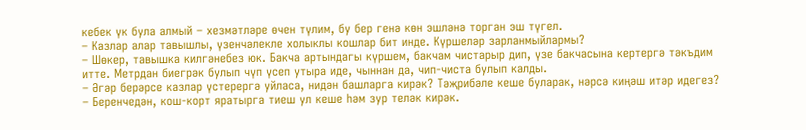кебек үк була алмый – хезмәтләре өчен түлим, бу бер генә көн эшләнә торган эш түгел.
– Казлар алар тавышлы, үзенчәлекле холыклы кошлар бит инде. Күршеләр зарланмыйлармы?
– Шөкер, тавышка килгәнебез юк. Бакча артындагы күршем, бакчам чистарыр дип, үзе бакчасына кертергә тәкъдим итте. Метрдан биегрәк булып чүп үсеп утыра иде, чыннан да, чип-чиста булып калды.
– Әгәр берәрсе казлар үстерергә уйласа, нидән башларга кирәк? Тәҗрибәле кеше буларак, нәрсә киңәш итәр идегез?
– Беренчедән, кош-корт яратырга тиеш ул кеше һәм зур теләк кирәк.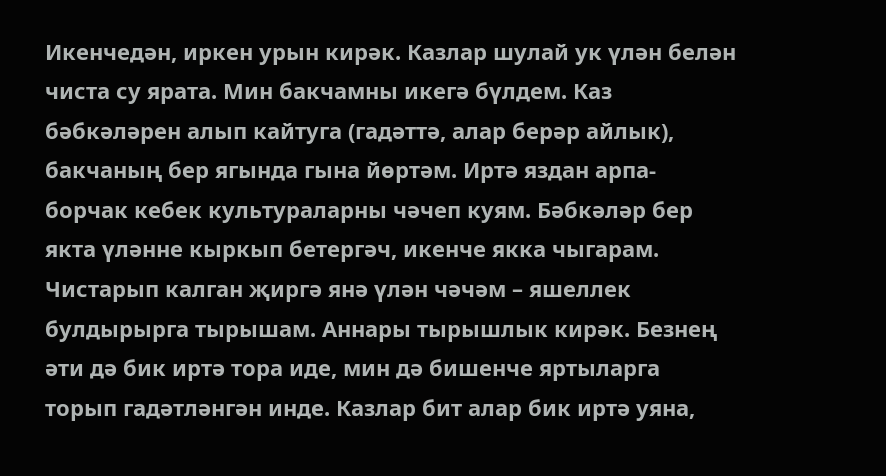Икенчедән, иркен урын кирәк. Казлар шулай ук үлән белән чиста су ярата. Мин бакчамны икегә бүлдем. Каз бәбкәләрен алып кайтуга (гадәттә, алар берәр айлык), бакчаның бер ягында гына йөртәм. Иртә яздан арпа-борчак кебек культураларны чәчеп куям. Бәбкәләр бер якта үләнне кыркып бетергәч, икенче якка чыгарам. Чистарып калган җиргә янә үлән чәчәм – яшеллек булдырырга тырышам. Аннары тырышлык кирәк. Безнең әти дә бик иртә тора иде, мин дә бишенче яртыларга торып гадәтләнгән инде. Казлар бит алар бик иртә уяна,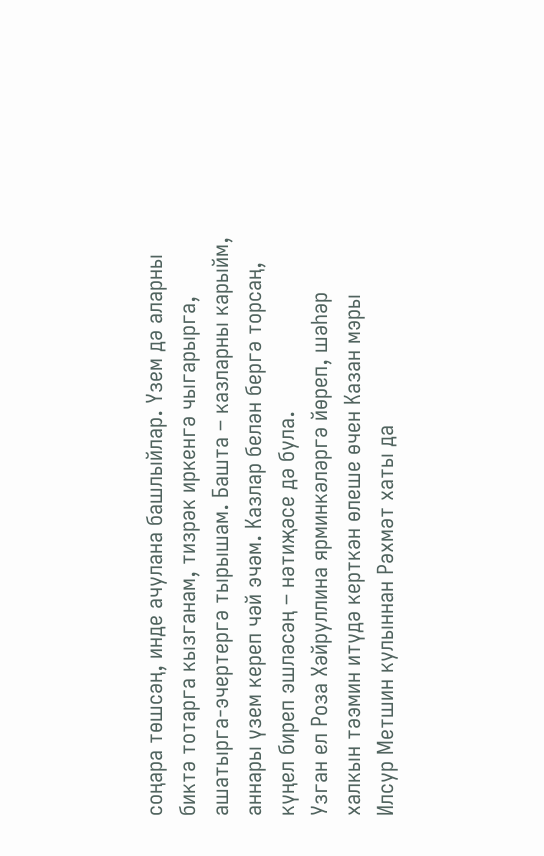соңара төшсәң, инде ачулана башлыйлар. Үзем дә аларны биктә тотарга кызганам, тизрәк иркенгә чыгарырга, ашатырга-эчертергә тырышам. Башта – казларны карыйм, аннары үзем кереп чәй эчәм. Казлар белән бергә торсаң, күңел биреп эшләсәң – нәтиҗәсе дә була.
Узган ел Роза Хәйруллина ярминкәләргә йөреп, шәһәр халкын тәэмин итүдә керткән өлеше өчен Казан мэры Илсур Метшин кулыннан Рәхмәт хаты да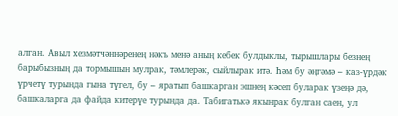алган. Авыл хезмәтчәннәренең нәкъ менә аның кебек булдыклы, тырышлары безнең барыбызның да тормышын мулрак, тәмлерәк, сыйлырак итә. Һәм бу әңгәмә – каз-үрдәк үрчетү турында гына түгел, бу – яратып башкарган эшнең кәсеп буларак үзеңә дә, башкаларга да файда китерүе турында да. Табигатькә якынрак булган саен, ул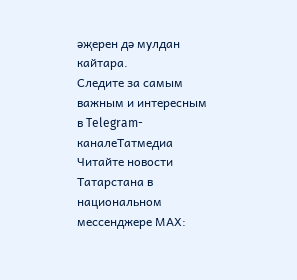әҗерен дә мулдан кайтара.
Следите за самым важным и интересным в Telegram-каналеТатмедиа
Читайте новости Татарстана в национальном мессенджере MАХ: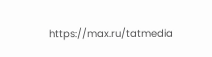https://max.ru/tatmedia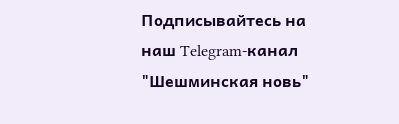Подписывайтесь на наш Telegram-канал "Шешминская новь"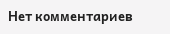Нет комментариев